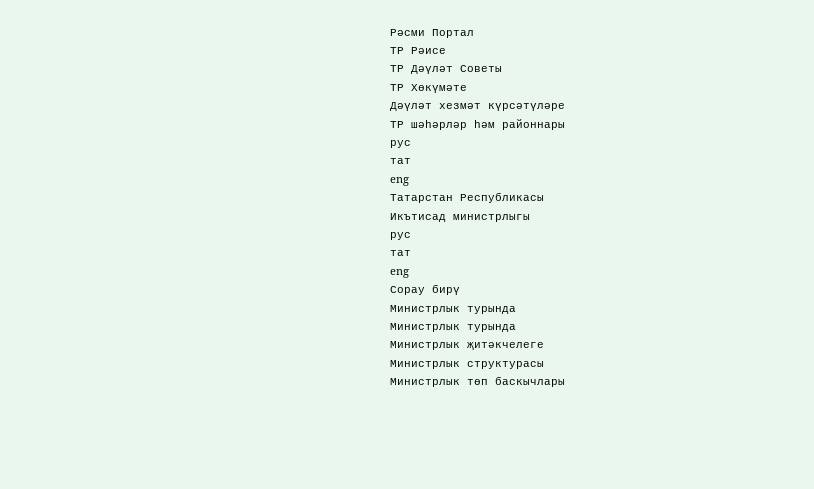Рәсми Портал
ТР Рәисе
ТР Дәүләт Советы
ТР Хөкүмәте
Дәүләт хезмәт күрсәтүләре
ТР шәһәрләр һәм районнары
рус
тат
eng
Татарстан Республикасы
Икътисад министрлыгы
рус
тат
eng
Сорау бирү
Министрлык турында
Министрлык турында
Министрлык җитәкчелеге
Министрлык структурасы
Министрлык төп баскычлары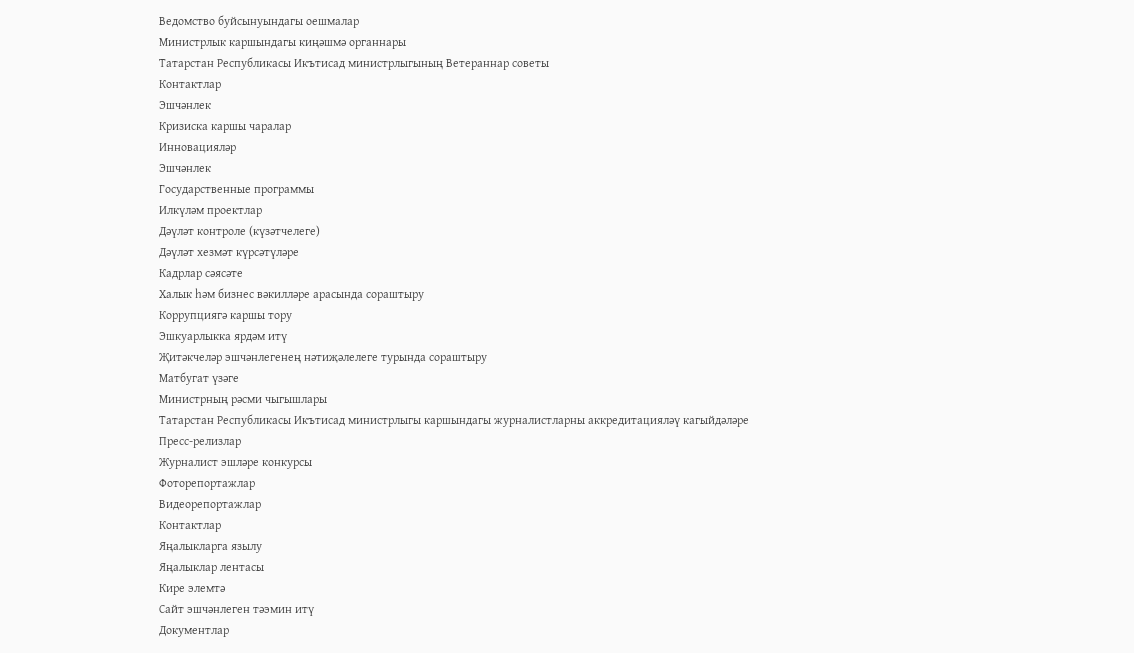Ведомство буйсынуындагы оешмалар
Министрлык каршындагы киңәшмә органнары
Татарстан Республикасы Икътисад министрлыгының Ветераннар советы
Контактлар
Эшчәнлек
Кризиска каршы чаралар
Инновацияләр
Эшчәнлек
Государственные программы
Илкүләм проектлар
Дәүләт контроле (күзәтчелеге)
Дәүләт хезмәт күрсәтүләре
Кадрлар сәясәте
Халык һәм бизнес вәкилләре арасында сораштыру
Коррупциягә каршы тору
Эшкуарлыкка ярдәм итү
Җитәкчеләр эшчәнлегенең нәтиҗәлелеге турында сораштыру
Матбугат үзәге
Министрның рәсми чыгышлары
Татарстан Республикасы Икътисад министрлыгы каршындагы журналистларны аккредитацияләү кагыйдәләре
Пресс-релизлар
Журналист эшләре конкурсы
Фоторепортажлар
Видеорепортажлар
Контактлар
Яңалыкларга язылу
Яңалыклар лентасы
Кире элемтә
Сайт эшчәнлеген тәэмин итү
Документлар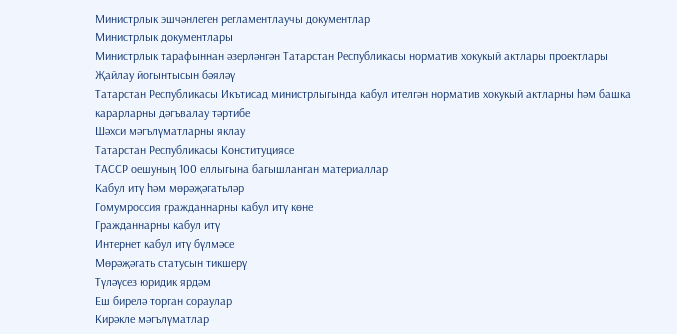Министрлык эшчәнлеген регламентлаучы документлар
Министрлык документлары
Министрлык тарафыннан әзерләнгән Татарстан Республикасы норматив хокукый актлары проектлары
Җайлау йогынтысын бәяләү
Татарстан Республикасы Икътисад министрлыгында кабул ителгән норматив хокукый актларны һәм башка карарларны дәгъвалау тәртибе
Шәхси мәгълүматларны яклау
Татарстан Республикасы Конституциясе
ТАССР оешуның 100 еллыгына багышланган материаллар
Кабул итү һәм мөрәҗәгатьләр
Гомумроссия гражданнарны кабул итү көне
Гражданнарны кабул итү
Интернет кабул итү бүлмәсе
Мөрәҗәгать статусын тикшерү
Түләүсез юридик ярдәм
Еш бирелә торган сораулар
Кирәкле мәгълүматлар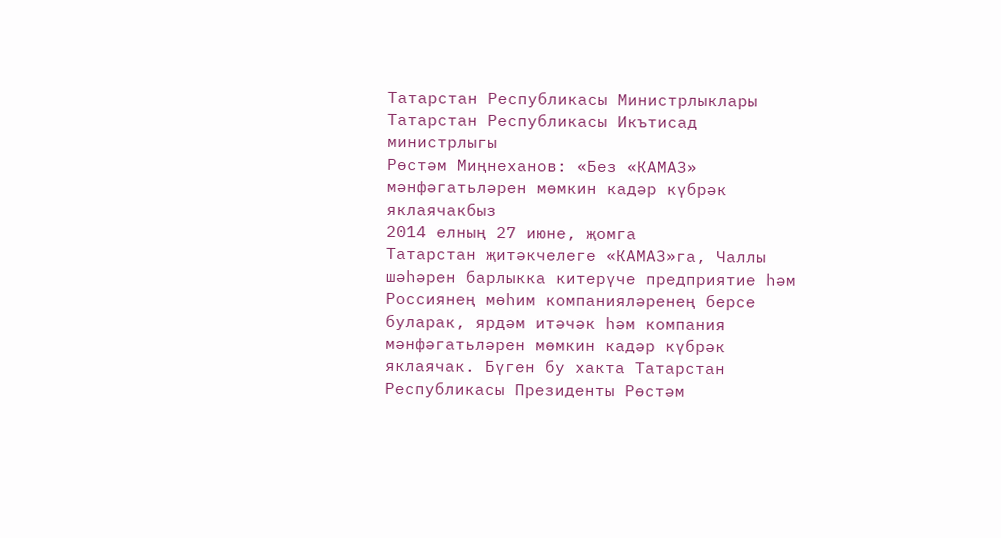Татарстан Республикасы Министрлыклары
Татарстан Республикасы Икътисад министрлыгы
Рөстәм Миңнеханов: «Без «КАМАЗ» мәнфәгатьләрен мөмкин кадәр күбрәк яклаячакбыз
2014 елның 27 июне, җомга
Татарстан җитәкчелеге «КАМАЗ»га, Чаллы шәһәрен барлыкка китерүче предприятие һәм Россиянең мөһим компанияләренең берсе буларак, ярдәм итәчәк һәм компания мәнфәгатьләрен мөмкин кадәр күбрәк яклаячак. Бүген бу хакта Татарстан Республикасы Президенты Рөстәм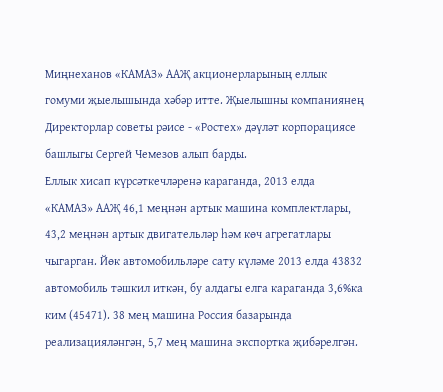Миңнеханов «КАМАЗ» ААҖ акционерларының еллык гомуми җыелышында хәбәр итте. Җыелышны компаниянең Директорлар советы рәисе - «Ростех» дәүләт корпорациясе башлыгы Сергей Чемезов алып барды.
Еллык хисап күрсәткечләренә караганда, 2013 елда «КАМАЗ» ААҖ 46,1 меңнән артык машина комплектлары, 43,2 меңнән артык двигательләр һәм көч агрегатлары чыгарган. Йөк автомобильләре сату күләме 2013 елда 43832 автомобиль тәшкил иткән, бу алдагы елга караганда 3,6%ка ким (45471). 38 мең машина Россия базарында реализацияләнгән, 5,7 мең машина экспортка җибәрелгән.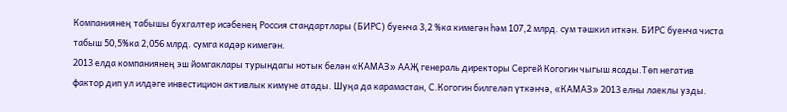Компаниянең табышы бухгалтер исәбенең Россия стандартлары (БИРС) буенча 3,2 %ка кимегән һәм 107,2 млрд. сум тәшкил иткән. БИРС буенча чиста табыш 50,5%ка 2,056 млрд. сумга кадәр кимегән.
2013 елда компаниянең эш йомгаклары турындагы нотык белән «КАМАЗ» ААҖ генераль директоры Сергей Когогин чыгыш ясады.Төп негатив фактор дип ул илдәге инвестицион активлык кимүне атады. Шуңа да карамастан, С.Когогин билгеләп үткәнчә, «КАМАЗ» 2013 елны лаеклы узды.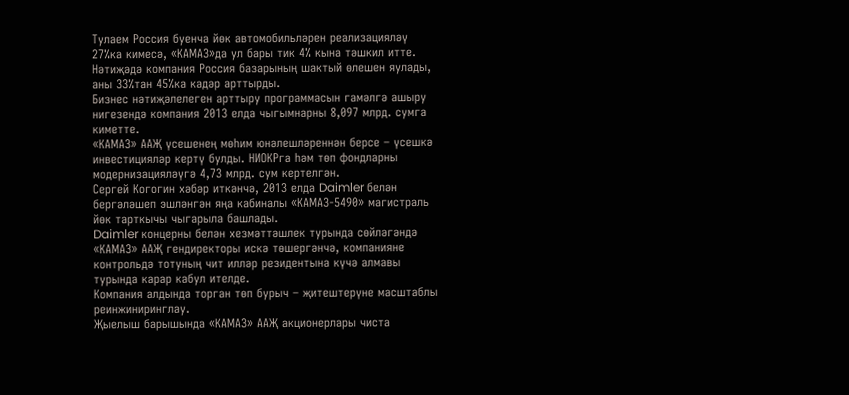Тулаем Россия буенча йөк автомобильләрен реализацияләү 27%ка кимесә, «КАМАЗ»да ул бары тик 4% кына тәшкил итте. Нәтиҗәдә компания Россия базарының шактый өлешен яулады, аны 33%тан 45%ка кадәр арттырды.
Бизнес нәтиҗәлелеген арттыру программасын гамәлгә ашыру нигезендә компания 2013 елда чыгымнарны 8,097 млрд. сумга киметте.
«КАМАЗ» ААҖ үсешенең мөһим юнәлешләреннән берсе – үсешкә инвестицияләр кертү булды. НИОКРга һәм төп фондларны модернизацияләүгә 4,73 млрд. сум кертелгән.
Сергей Когогин хәбәр иткәнчә, 2013 елда Daimler белән бергәләшеп эшләнгән яңа кабиналы «КАМАЗ-5490» магистраль йөк тарткычы чыгарыла башлады.
Daimler концерны белән хезмәттәшлек турында сөйләгәндә «КАМАЗ» ААҖ гендиректоры искә төшергәнчә, компанияне контрольдә тотуның чит илләр резидентына күчә алмавы турында карар кабул ителде.
Компания алдында торган төп бурыч – җитештерүне масштаблы реинжиниринглау.
Җыелыш барышында «КАМАЗ» ААҖ акционерлары чиста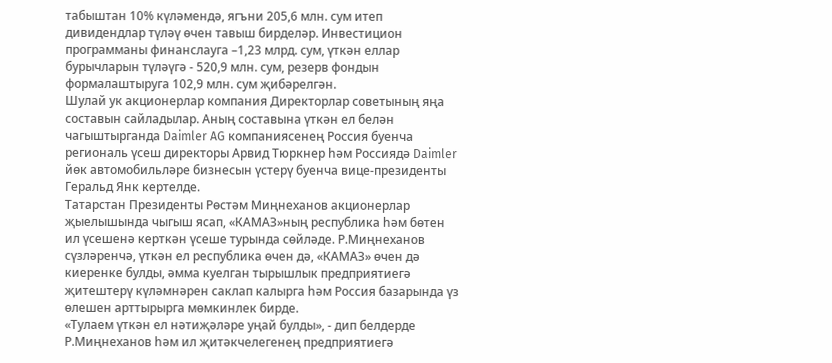табыштан 10% күләмендә, ягъни 205,6 млн. сум итеп дивидендлар түләү өчен тавыш бирделәр. Инвестицион программаны финанслауга –1,23 млрд. сум, үткән еллар бурычларын түләүгә - 520,9 млн. сум, резерв фондын формалаштыруга 102,9 млн. сум җибәрелгән.
Шулай ук акционерлар компания Директорлар советының яңа составын сайладылар. Аның составына үткән ел белән чагыштырганда Daimler AG компаниясенең Россия буенча региональ үсеш директоры Арвид Тюркнер һәм Россиядә Daimler йөк автомобильләре бизнесын үстерү буенча вице-президенты Геральд Янк кертелде.
Татарстан Президенты Рөстәм Миңнеханов акционерлар җыелышында чыгыш ясап, «КАМАЗ»ның республика һәм бөтен ил үсешенә керткән үсеше турында сөйләде. Р.Миңнеханов сүзләренчә, үткән ел республика өчен дә, «КАМАЗ» өчен дә киеренке булды, әмма куелган тырышлык предприятиегә җитештерү күләмнәрен саклап калырга һәм Россия базарында үз өлешен арттырырга мөмкинлек бирде.
«Тулаем үткән ел нәтиҗәләре уңай булды», - дип белдерде Р.Миңнеханов һәм ил җитәкчелегенең предприятиегә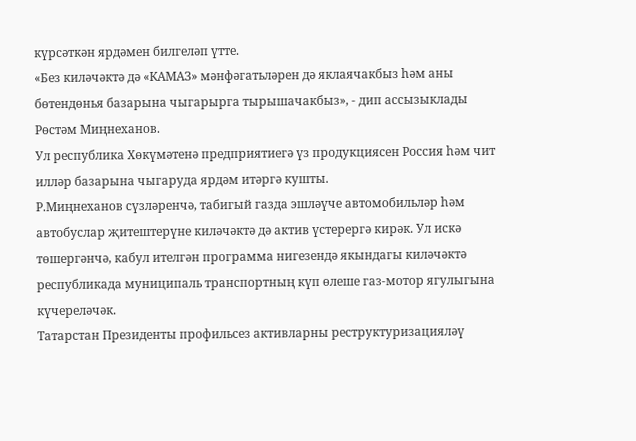күрсәткән ярдәмен билгеләп үтте.
«Без киләчәктә дә «КАМАЗ» мәнфәгатьләрен дә яклаячакбыз һәм аны бөтендөнья базарына чыгарырга тырышачакбыз», - дип ассызыклады Рөстәм Миңнеханов.
Ул республика Хөкүмәтенә предприятиегә үз продукциясен Россия һәм чит илләр базарына чыгаруда ярдәм итәргә кушты.
Р.Миңнеханов сүзләренчә, табигый газда эшләүче автомобильләр һәм автобуслар җитештерүне киләчәктә дә актив үстерергә кирәк. Ул искә төшергәнчә, кабул ителгән программа нигезендә якындагы киләчәктә республикада муниципаль транспортның күп өлеше газ-мотор ягулыгына күчереләчәк.
Татарстан Президенты профильсез активларны реструктуризацияләү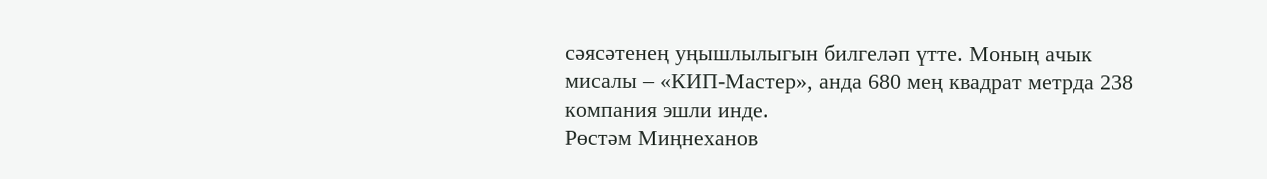сәясәтенең уңышлылыгын билгеләп үтте. Моның ачык мисалы – «КИП-Мастер», анда 680 мең квадрат метрда 238 компания эшли инде.
Рөстәм Миңнеханов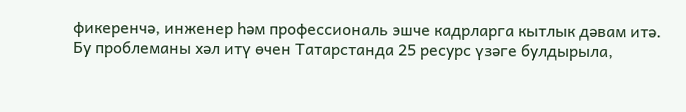фикеренчә, инженер һәм профессиональ эшче кадрларга кытлык дәвам итә. Бу проблеманы хәл итү өчен Татарстанда 25 ресурс үзәге булдырыла,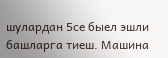шулардан 5се быел эшли башларга тиеш. Машина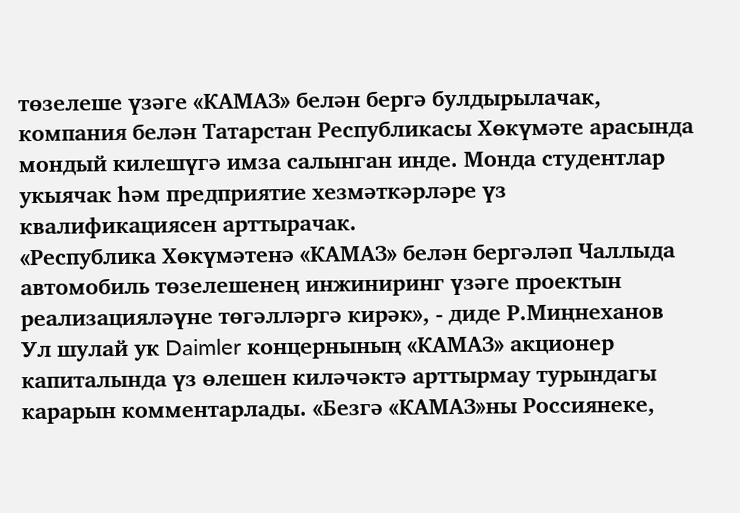төзелеше үзәге «КАМАЗ» белән бергә булдырылачак, компания белән Татарстан Республикасы Хөкүмәте арасында мондый килешүгә имза салынган инде. Монда студентлар укыячак һәм предприятие хезмәткәрләре үз квалификациясен арттырачак.
«Республика Хөкүмәтенә «КАМАЗ» белән бергәләп Чаллыда автомобиль төзелешенең инжиниринг үзәге проектын реализацияләүне төгәлләргә кирәк», - диде Р.Миңнеханов
Ул шулай ук Daimler концернының «КАМАЗ» акционер капиталында үз өлешен киләчәктә арттырмау турындагы карарын комментарлады. «Безгә «КАМАЗ»ны Россиянеке,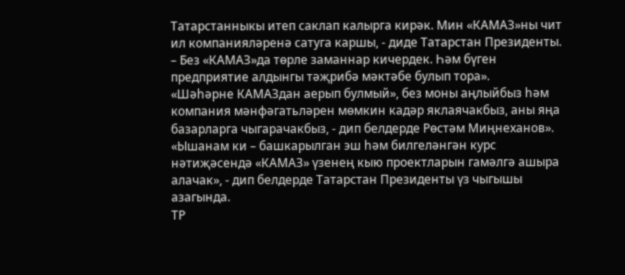Татарстанныкы итеп саклап калырга кирәк. Мин «КАМАЗ»ны чит ил компанияләренә сатуга каршы, - диде Татарстан Президенты. – Без «КАМАЗ»да төрле заманнар кичердек. Һәм бүген предприятие алдынгы тәҗрибә мәктәбе булып тора».
«Шәһәрне КАМАЗдан аерып булмый», без моны аңлыйбыз һәм компания мәнфәгатьләрен мөмкин кадәр яклаячакбыз, аны яңа базарларга чыгарачакбыз, - дип белдерде Рөстәм Миңнеханов».
«Ышанам ки – башкарылган эш һәм билгеләнгән курс нәтиҗәсендә «КАМАЗ» үзенең кыю проектларын гамәлгә ашыра алачак», - дип белдерде Татарстан Президенты үз чыгышы азагында.
ТР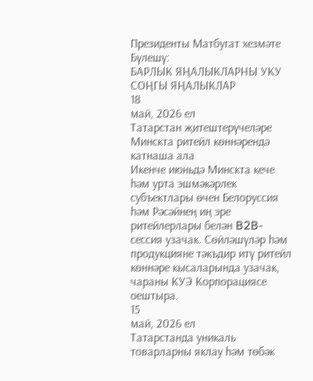Президенты Матбугат хезмәте
Бүлешү:
БАРЛЫК ЯҢАЛЫКЛАРНЫ УКУ
СОҢГЫ ЯҢАЛЫКЛАР
18
май, 2026 ел
Татарстан җитештерүчеләре Минскта ритейл көннәрендә катнаша ала
Икенче июньдә Минскта кече һәм урта эшмәкәрлек субъектлары өчен Белоруссия һәм Рәсәйнең иң эре ритейлерлары белән B2B-сессия узачак. Сөйләшүләр һәм продукцияне тәкъдир итү ритейл көннәре кысаларында узачак, чараны КУЭ Корпорациясе оештыра.
15
май, 2026 ел
Татарстанда уникаль товарларны яклау һәм төбәк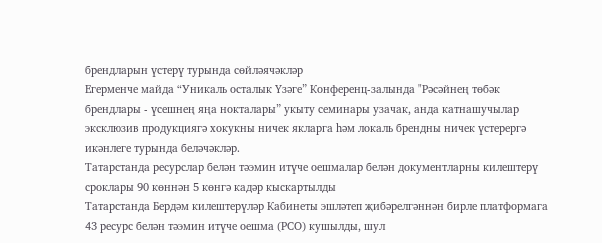брендларын үстерү турында сөйләячәкләр
Егерменче майда “Уникаль осталык Үзәге” Конференц-залында "Рәсәйнең төбәк брендлары - үсешнең яңа нокталары” укыту семинары узачак, анда катнашучылар эксклюзив продукциягә хокукны ничек якларга һәм локаль брендны ничек үстерергә икәнлеге турында беләчәкләр.
Татарстанда ресурслар белән тәэмин итүче оешмалар белән документларны килештерү сроклары 90 көннән 5 көнгә кадәр кыскартылды
Татарстанда Бердәм килештерүләр Кабинеты эшләтеп җибәрелгәннән бирле платформага 43 ресурс белән тәэмин итүче оешма (РСО) кушылды, шул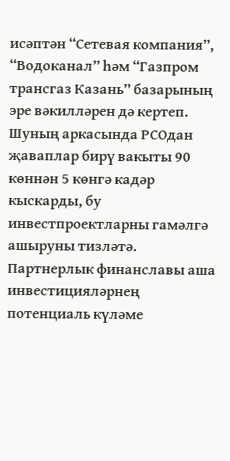исәптән “Сетевая компания”, “Водоканал” һәм “Газпром трансгаз Казань” базарының эре вәкилләрен дә кертеп. Шуның аркасында РСОдан җаваплар бирү вакыты 90 көннән 5 көнгә кадәр кыскарды, бу инвестпроектларны гамәлгә ашыруны тизләтә.
Партнерлык финанславы аша инвестицияләрнең потенциаль күләме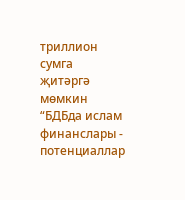триллион сумга җитәргә мөмкин
“БДБда ислам финанслары - потенциаллар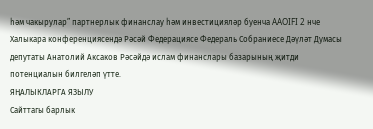һәм чакырулар” партнерлык финанслау һәм инвестицияләр буенча AAOIFI 2 нче Халыкара конференциясендә Рәсәй Федерациясе Федераль Собраниесе Дәүләт Думасы депутаты Анатолий Аксаков Рәсәйдә ислам финанслары базарының җитди потенциалын билгеләп үтте.
ЯҢАЛЫКЛАРГА ЯЗЫЛУ
Сайттагы барлык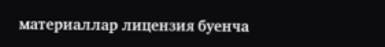материаллар лицензия буенча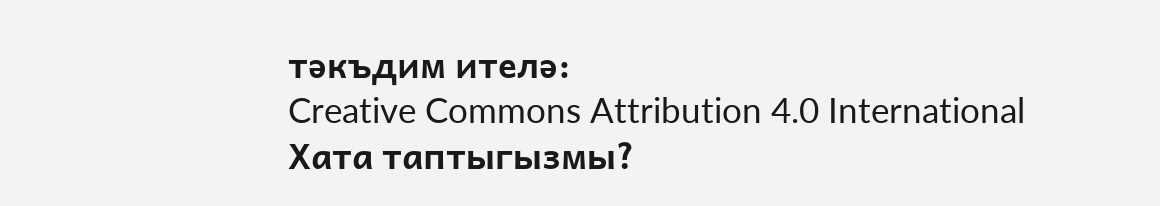тәкъдим ителә:
Creative Commons Attribution 4.0 International
Хата таптыгызмы?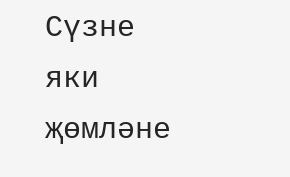Сүзне яки җөмләне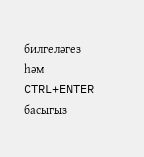билгеләгез һәм CTRL+ENTER басыгыз